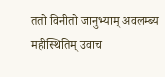ततो विनीतो जानुभ्याम् अवलम्ब्य महीस्थितिम् उवाच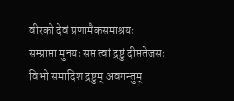वीरको देवं प्रणामैकसमाश्रयः
सम्प्राप्ता मुनयः सप्त त्वां द्रष्टुं दीप्ततेजसः विभो समादिश द्रष्टुम् अवगन्तुम्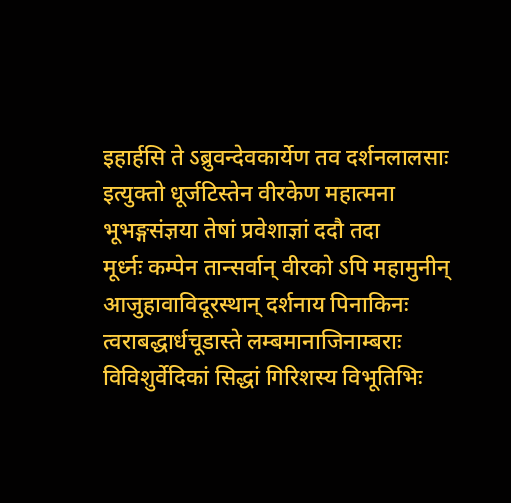इहार्हसि ते ऽब्रुवन्देवकार्येण तव दर्शनलालसाः
इत्युक्तो धूर्जटिस्तेन वीरकेण महात्मना भूभङ्गसंज्ञया तेषां प्रवेशाज्ञां ददौ तदा
मूर्ध्नः कम्पेन तान्सर्वान् वीरको ऽपि महामुनीन् आजुहावाविदूरस्थान् दर्शनाय पिनाकिनः
त्वराबद्धार्धचूडास्ते लम्बमानाजिनाम्बराः विविशुर्वेदिकां सिद्धां गिरिशस्य विभूतिभिः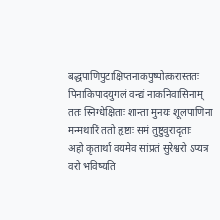बद्धपाणिपुटाक्षिप्तनाकपुष्पोत्करास्ततः पिनाकिपादयुगलं वन्द्यं नाकनिवासिनाम्
ततः स्निग्धेक्षिताः शान्ता मुनयः शूलपाणिना मन्मथारिं ततो हृष्टाः समं तुष्टुवुरादृताः
अहो कृतार्था वयमेव सांप्रतं सुरेश्वरो ऽप्यत्र वरो भविष्यति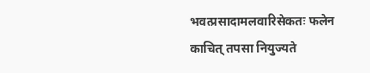भवत्प्रसादामलवारिसेकतः फलेन काचित् तपसा नियुज्यते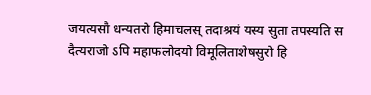जयत्यसौ धन्यतरो हिमाचलस् तदाश्रयं यस्य सुता तपस्यति स दैत्यराजो ऽपि महाफलोदयो विमूलिताशेषसुरो हि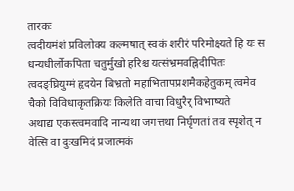तारकः
त्वदीयमंशं प्रविलोक्य कल्मषात् स्वकं शरीरं परिमोक्ष्यते हि यः स धन्यधीर्लोकपिता चतुर्मुखो हरिश्च यत्संभ्रमवह्निदीपितः
त्वदङ्घ्रियुग्मं हृदयेन बिभ्रतो महाभितापप्रशमैकहेतुकम् त्वमेव चैको विविधाकृतक्रियः किलेति वाचा विधुरैर् विभाष्यते
अथाद्य एकस्त्वमवादि नान्यथा जगत्तथा निर्घृणतां तव स्पृशेत् न वेत्सि वा दुःखमिदं प्रजात्मकं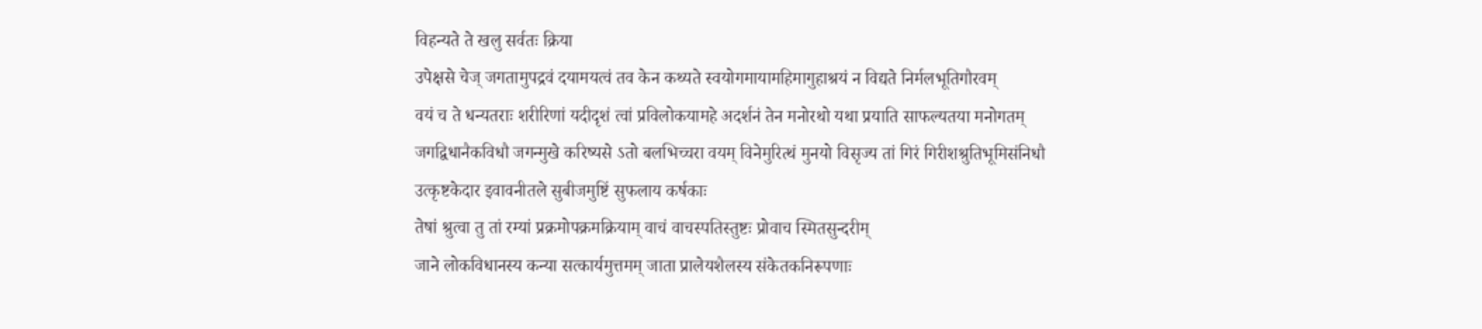विहन्यते ते खलु सर्वतः क्रिया
उपेक्षसे चेज् जगतामुपद्रवं दयामयत्वं तव केन कथ्यते स्वयोगमायामहिमागुहाश्रयं न विद्यते निर्मलभूतिगौरवम्
वयं च ते धन्यतराः शरीरिणां यदीदृशं त्वां प्रविलोकयामहे अदर्शनं तेन मनोरथो यथा प्रयाति साफल्यतया मनोगतम्
जगद्विधानैकविधौ जगन्मुखे करिष्यसे ऽतो बलभिच्चरा वयम् विनेमुरित्थं मुनयो विसृज्य तां गिरं गिरीशश्रुतिभूमिसंनिधौ
उत्कृष्टकेदार इवावनीतले सुबीजमुष्टिं सुफलाय कर्षकाः
तेषां श्रुत्वा तु तां रम्यां प्रक्रमोपक्रमक्रियाम् वाचं वाचस्पतिस्तुष्टः प्रोवाच स्मितसुन्दरीम्
जाने लोकविधानस्य कन्या सत्कार्यमुत्तमम् जाता प्रालेयशैलस्य संकेतकनिरूपणाः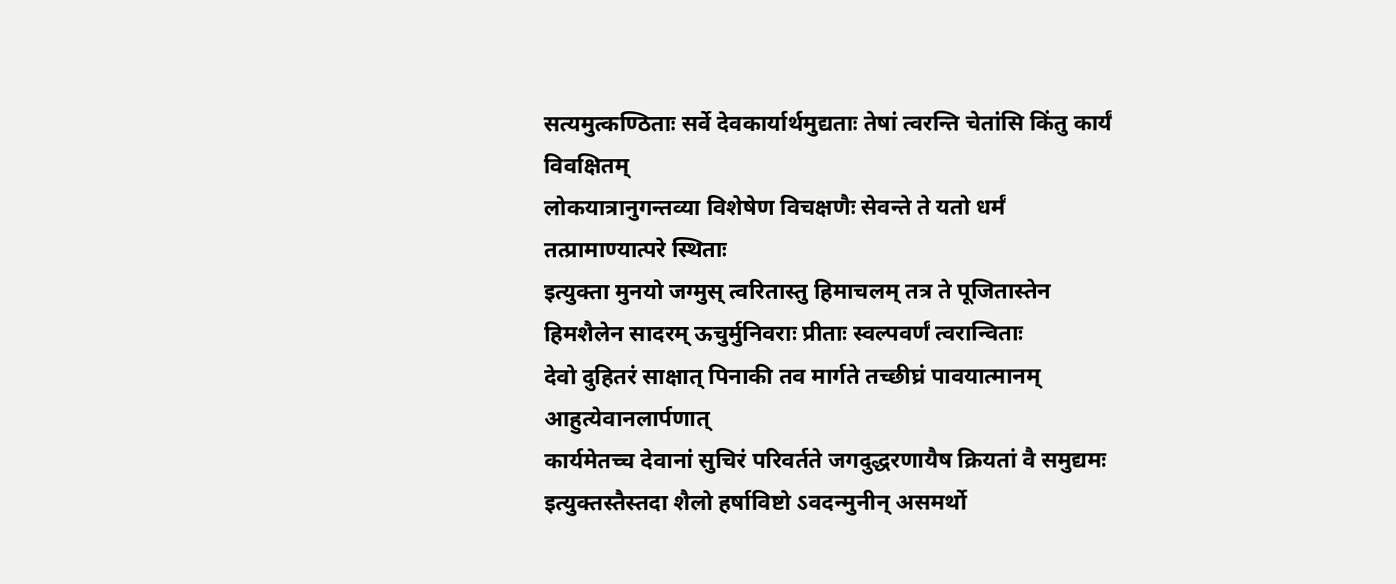सत्यमुत्कण्ठिताः सर्वे देवकार्यार्थमुद्यताः तेषां त्वरन्ति चेतांसि किंतु कार्यं विवक्षितम्
लोकयात्रानुगन्तव्या विशेषेण विचक्षणैः सेवन्ते ते यतो धर्मं तत्प्रामाण्यात्परे स्थिताः
इत्युक्ता मुनयो जग्मुस् त्वरितास्तु हिमाचलम् तत्र ते पूजितास्तेन हिमशैलेन सादरम् ऊचुर्मुनिवराः प्रीताः स्वल्पवर्णं त्वरान्विताः
देवो दुहितरं साक्षात् पिनाकी तव मार्गते तच्छीघ्रं पावयात्मानम् आहुत्येवानलार्पणात्
कार्यमेतच्च देवानां सुचिरं परिवर्तते जगदुद्धरणायैष क्रियतां वै समुद्यमः
इत्युक्तस्तैस्तदा शैलो हर्षाविष्टो ऽवदन्मुनीन् असमर्थो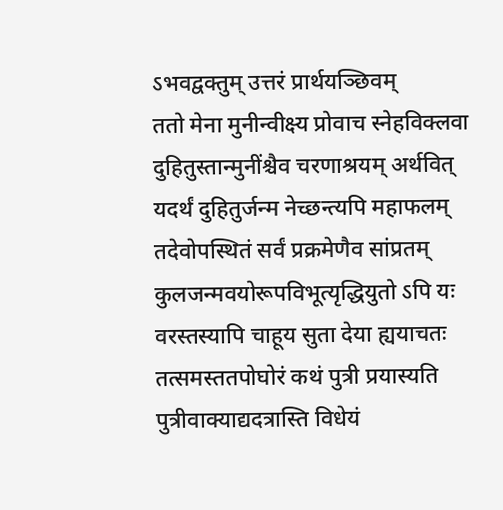ऽभवद्वक्तुम् उत्तरं प्रार्थयञ्छिवम्
ततो मेना मुनीन्वीक्ष्य प्रोवाच स्नेहविक्लवा दुहितुस्तान्मुनींश्चैव चरणाश्रयम् अर्थवित्
यदर्थं दुहितुर्जन्म नेच्छन्त्यपि महाफलम् तदेवोपस्थितं सर्वं प्रक्रमेणैव सांप्रतम्
कुलजन्मवयोरूपविभूत्यृद्धियुतो ऽपि यः वरस्तस्यापि चाहूय सुता देया ह्ययाचतः
तत्समस्ततपोघोरं कथं पुत्री प्रयास्यति पुत्रीवाक्याद्यदत्रास्ति विधेयं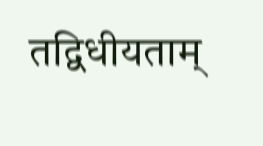तद्विधीयताम्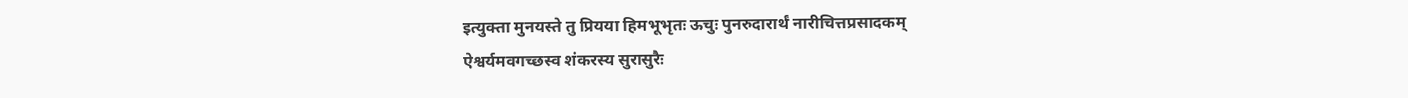इत्युक्ता मुनयस्ते तु प्रियया हिमभूभृतः ऊचुः पुनरुदारार्थं नारीचित्तप्रसादकम्
ऐश्वर्यमवगच्छस्व शंकरस्य सुरासुरैः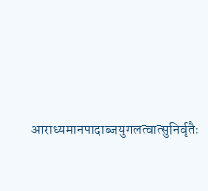आराध्यमानपादाब्जयुगलत्वात्सुनिर्वृतैः